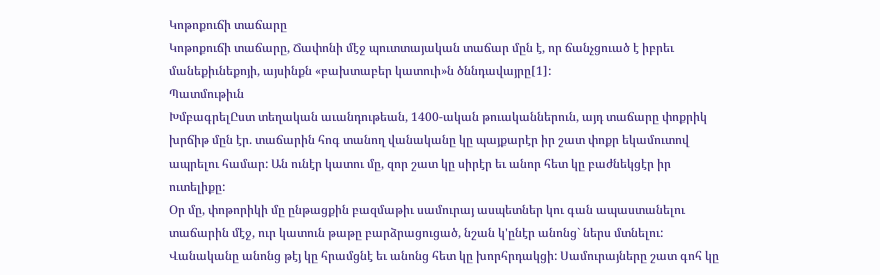Կոթոքուճի տաճարը
Կոթոքուճի տաճարը, Ճափոնի մէջ պուտտայական տաճար մըն է, որ ճանչցուած է իբրեւ մանեքիւնեքոյի, այսինքն «բախտաբեր կատուի»ն ծննդավայրը[1]:
Պատմութիւն
ԽմբագրելԸստ տեղական աւանդութեան, 1400-ական թուականներուն, այդ տաճարը փոքրիկ խրճիթ մըն էր. տաճարին հոգ տանող վանականը կը պայքարէր իր շատ փոքր եկամուտով ապրելու համար: Ան ունէր կատու մը, զոր շատ կը սիրէր եւ անոր հետ կը բաժնեկցէր իր ուտելիքը:
Օր մը, փոթորիկի մը ընթացքին բազմաթիւ սամուրայ ասպետներ կու գան ապաստանելու տաճարին մէջ, ուր կատուն թաթը բարձրացուցած, նշան կ'ընէր անոնց` ներս մտնելու: Վանականը անոնց թէյ կը հրամցնէ եւ անոնց հետ կը խորհրդակցի: Սամուրայները շատ գոհ կը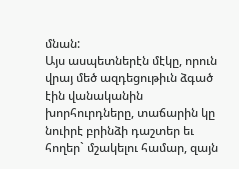մնան:
Այս ասպետներէն մէկը, որուն վրայ մեծ ազդեցութիւն ձգած էին վանականին խորհուրդները, տաճարին կը նուիրէ բրինձի դաշտեր եւ հողեր` մշակելու համար, զայն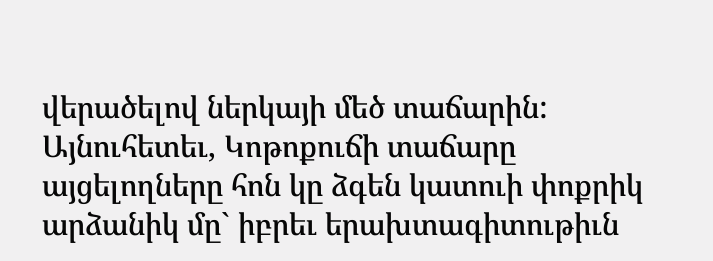վերածելով ներկայի մեծ տաճարին:
Այնուհետեւ, Կոթոքուճի տաճարը այցելողները հոն կը ձգեն կատուի փոքրիկ արձանիկ մը` իբրեւ երախտագիտութիւն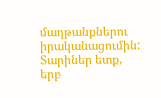մաղթանքներու իրականացումին:
Տարիներ ետք, երբ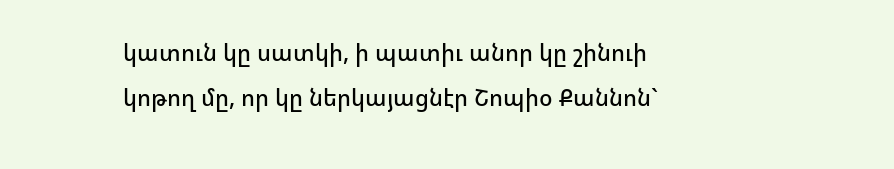կատուն կը սատկի, ի պատիւ անոր կը շինուի կոթող մը, որ կը ներկայացնէր Շոպիօ Քաննոն`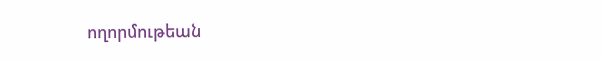ողորմութեան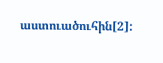աստուածուհին[2]: